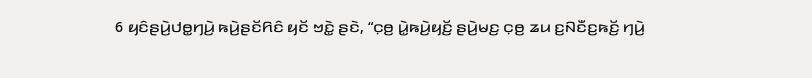6 ꤟꤢꤨꤔꤣꤧ꤬ꤓꤥ꤭ꤚꤣꤧ꤬ ꤒꤣꤧ꤬ꤔꤢꤩꤖꤢꤨ ꤟꤢꤩ ꤠꤢꤧ꤭ ꤔꤢꤧ, “ꤍ꤫ꤥ꤬ ꤣꤧ꤭ꤒꤣꤧ꤬ꤟꤢꤩ꤬ ꤔꤣꤧ꤬ꤗꤢ꤬ ꤍ꤫ꤥ꤬ ꤘꤣ ꤢ꤬ꤡꤢꤪꤢ꤬ꤒꤢꤩ꤬ ꤚꤣꤧ꤬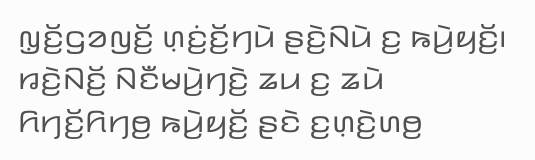ꤜ꤫ꤢꤩ꤬ꤞꤤꤜꤢꤩ꤬ ꤛ꤫ꤢꤦ꤬ꤢꤩ꤬ꤚꤣꤧ ꤔꤢꤧ꤬ꤡꤣꤧ ꤢ꤬ ꤒꤣꤧ꤬ꤟꤢꤩ꤬꤯ ꤙꤢꤧ꤬ꤡꤢꤩ꤬ ꤡꤢꤪꤗꤣꤧ꤬ꤚꤢꤧ꤬ ꤘꤣ ꤢ꤬ ꤘꤣꤧ ꤖꤚꤢꤩ꤬ꤖꤚꤥ꤬ ꤒꤣꤧ꤬ꤟꤢꤩ꤬ ꤔꤢꤧ ꤢ꤬ꤛ꤫ꤢꤧ꤬ꤛꤥ꤬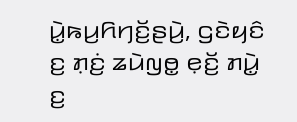ꤣꤧ꤭ꤒꤣ꤬ꤖꤚꤢꤩ꤬ꤔꤣꤧ꤬, ꤞꤢꤧꤟꤢꤨ ꤢ꤬ ꤊ꤫ꤢꤦ꤬ ꤘꤣꤧꤜꤥ꤭ ꤕ꤫ꤢꤩ꤬ ꤊꤣꤧ꤭ ꤢ꤬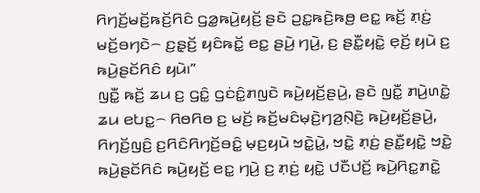ꤖꤚꤢꤩ꤬ꤗꤢꤩ꤬ꤒꤢꤩ꤬ꤖꤢꤨ ꤞꤤ꤭ꤒꤣꤧ꤬ꤟꤢꤩ꤬ ꤔꤢꤧ ꤑꤢ꤭ꤒꤢꤧ꤬ꤒꤥ꤬ ꤕꤢ꤭ ꤒꤢꤩ꤬ ꤊ꤫ꤢꤦ꤬ ꤗꤢꤩ꤬ꤋꤚꤢꤧ꤮ ꤢ꤬ꤔ꤫ꤢꤩ꤬ ꤟꤢꤨꤒꤢꤩ꤭ ꤕꤢ꤭ ꤔꤣꤧ꤬ ꤚꤣꤧ꤬, ꤢ꤬ ꤔꤢꤪ꤭ꤟꤢꤧ꤭ ꤕ꤫ꤢꤩ꤬ ꤟꤣꤧ ꤢ꤬ ꤒꤣꤧ꤬ꤔꤢꤩꤖꤢꤨ ꤟꤣꤧ꤯”
ꤜꤢꤪ꤭ ꤒꤢꤩ꤬ ꤘꤣ ꤢ꤬ ꤞꤢꤨ꤭ ꤞꤢꤦꤢꤨ꤭ꤊꤜꤢꤧ ꤒꤣꤧ꤬ꤟꤢꤩ꤬ꤔꤣꤧ꤬, ꤔꤢꤧ ꤜꤢꤪ꤭ ꤊꤣꤧ꤬ꤛꤢꤧ꤭ ꤘꤣ ꤕꤝꤢ꤭꤮ ꤖꤥꤖꤥ ꤢ꤬ ꤗꤢꤩ꤬ ꤒꤢꤩ꤬ꤗꤢꤨꤗ꤫ꤢꤧ꤬ꤚꤤ꤬ꤡ꤫ꤢꤧ꤬ ꤒꤣꤧ꤬ꤟꤢꤩ꤬ꤔꤣꤧ꤬, ꤖꤚꤢꤩ꤬ꤜꤢꤨ꤬ ꤢ꤬ꤖꤢꤨꤖꤚꤢꤩ꤬ꤋꤢꤨ꤭ ꤗ꤫ꤢ꤬ꤟꤣꤧ ꤠꤢꤧ꤭ꤣꤧ꤭, ꤠꤢꤧ꤭ ꤊ꤫ꤢꤦ꤬ ꤔꤢꤪ꤭ꤟꤢꤧ꤭ ꤠꤢꤧ꤭ ꤒꤣꤧ꤬ꤔꤢꤩꤖꤢꤨ ꤒꤣꤧ꤬ꤟꤢꤩ꤬ ꤕꤢ꤭ ꤚꤣꤧ꤬ ꤢ꤬ ꤊ꤫ꤢꤦ꤬ ꤟꤢꤧ꤭ ꤓꤢꤪꤓꤢꤩ꤬ ꤒꤣꤧ꤬ꤖꤢ꤭ꤊꤢꤧ꤭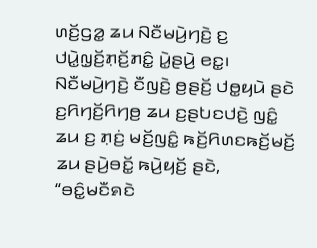ꤛꤢꤩ꤬ꤞꤤ꤭ ꤘꤣ ꤡꤢꤪꤗꤣꤧ꤬ꤚꤢꤧ꤬ ꤢ꤬ ꤓꤣꤧ꤭ꤜ꤫ꤢꤩ꤬ꤊ꤫ꤢꤩ꤬ꤊꤢꤨ꤭ ꤣꤧ꤭ꤔꤣꤧ꤬ ꤕꤢ꤭꤯
ꤡꤢꤪꤗꤣꤧ꤬ꤚꤢꤧ꤬ ꤢꤪꤜꤢꤧ꤬ ꤥ꤬ꤔꤢꤩ꤬ ꤓꤥ꤭ꤟꤣꤧ ꤔꤢꤧ ꤢ꤬ꤖꤚꤢꤩ꤬ꤖꤚꤥ꤬ ꤘꤣ ꤢ꤬ꤔꤝꤢꤓꤢꤧ꤬ ꤜꤢꤨ꤭ ꤘꤣ ꤢ꤬ ꤊ꤫ꤢꤦ꤬ ꤗꤢꤩ꤬ꤜꤢꤨ꤭ ꤒꤢꤩ꤬ꤖꤛꤢꤒꤢꤩ꤬ꤗꤢꤩ꤬ ꤘꤣ ꤔꤣꤧ꤬ꤋꤢꤩ꤭ ꤒꤣꤧ꤬ꤟꤢꤩ꤬ ꤔꤢꤧ,
“ꤋꤢꤨ꤭ꤗꤢꤪꤎꤢꤧ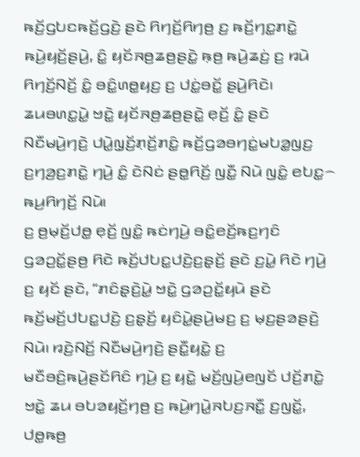ꤒꤢꤩ꤬ꤞꤝꤢꤒꤢꤩ꤬ꤞꤢꤧ꤬ ꤔꤢꤧ ꤖꤚꤢꤩ꤬ꤖꤚꤥ꤬ ꤢ꤬ ꤒꤢꤩ꤬ꤚꤢ꤭ꤊꤢꤧ꤭ ꤒꤣꤧ꤬ꤟꤢꤩ꤬ꤔꤣꤧ꤬, ꤢꤨ꤭ ꤟꤢꤩꤏꤥ꤬ꤘꤥ꤬ꤔꤢꤧ꤭ ꤒ꤫ꤥ꤬ ꤒꤣꤧ꤬ꤘꤢꤦ꤬ ꤢ꤬ ꤙꤣꤧ ꤖꤚꤢꤩ꤬ꤡꤢꤩ꤬ ꤢꤨ꤭ ꤋꤢꤨ꤭ꤛꤥ꤭ꤟꤢ꤬ ꤢ꤬ ꤓꤢꤦ꤭ꤋꤢꤩ꤭ ꤔꤣꤧ꤬ꤖꤢꤧ꤯ ꤘꤣꤋꤛꤢ꤭ꤣꤧ꤭ ꤠꤢꤧ꤭ ꤟꤢꤩꤏꤥ꤬ꤘꤥ꤬ꤔꤢꤧ꤭ ꤕ꤫ꤢꤩ꤬ ꤢꤨ꤭ ꤔꤢꤧ ꤡꤢꤪꤗꤣꤧ꤬ꤚꤢꤧ꤬ ꤓꤣꤧ꤭ꤜ꤫ꤢꤩ꤬ꤊ꤫ꤢꤩ꤬ꤊꤢꤨ꤭ ꤒꤢꤩ꤬ꤞꤤꤋꤚꤢꤦ꤭ꤗꤝꤤ꤭ꤜꤢ꤬ ꤢ꤬ꤚꤤ꤬ꤢ꤬ꤊꤢꤧ꤭ ꤚꤣꤧ꤬ ꤢꤨ꤭ ꤢꤧꤡꤢꤦ ꤔꤥ꤭ꤖꤢꤩ꤬ ꤜꤢꤪ꤭ ꤡꤣꤧ ꤜꤢꤨ꤭ ꤕꤝꤢ꤭꤮ ꤒꤣ꤬ꤖꤚꤢꤩ꤬ ꤡꤣꤧ꤯
ꤢ꤬ ꤥ꤬ꤗ꤫ꤢꤩ꤬ꤓꤥ꤭ ꤕ꤫ꤢꤩ꤬ ꤜꤢꤨ꤭ ꤒꤢꤦꤚꤣꤧ꤬ ꤋꤢꤨ꤭ꤕꤢꤩ꤬ꤒꤢ꤬ꤚꤢꤨ ꤞꤤꤑꤢꤩ꤭ꤔꤥ꤬ ꤖꤢꤧ ꤒꤢꤩ꤬ꤓꤝꤢ꤭ꤓꤢꤧ꤬ꤢ꤬ꤔ꤫ꤢꤩ꤬ ꤔꤢꤧ ꤢ꤬ꤣꤧ꤭ ꤖꤢꤧ ꤚꤣꤧ꤬ ꤢ꤬ ꤟꤢꤩ ꤔꤢꤧ, “ꤊꤢꤨꤔ꤫ꤢꤧ꤬ꤣꤧ꤭ ꤠꤢꤧ꤭ ꤞꤤꤑꤢꤩ꤭ꤟꤣꤧ ꤔꤢꤧ ꤒꤢꤩ꤬ꤗꤢꤩ꤬ꤓꤝꤢ꤭ꤓꤢꤧ꤬ ꤢ꤬ꤔ꤫ꤢꤩ꤬ ꤟꤢꤨꤣꤧ꤭ꤔꤣꤧ꤬ꤗꤢ꤬ ꤢ꤬ ꤗ꤫ꤢ꤬ꤔꤤꤔꤢꤧ꤬ ꤡꤣꤧ꤯ ꤙꤢꤧ꤬ꤡꤢꤩ꤬ ꤡꤢꤪꤗꤣꤧ꤬ꤚꤢꤧ꤬ ꤔꤢꤪ꤭ꤟꤢꤧ꤭ ꤢ꤬ ꤗꤢꤪꤋꤢꤨ꤬ꤒꤣꤧ꤬ꤔꤢꤩꤖꤢꤨ ꤚꤣꤧ꤬ ꤢ꤬ ꤟꤢꤧ꤭ ꤗꤢꤩ꤬ꤜꤣꤧ꤬ꤕꤜꤢꤩ ꤓꤢꤩ꤬ꤊꤢꤧ꤭ ꤠꤢꤧ꤭ ꤘꤣ ꤋꤝꤤꤟꤢꤩ꤬ꤚꤥ꤬ ꤢ꤬ ꤒꤣꤧ꤬ꤚꤣꤧ꤭ꤏꤝꤢ꤬ꤏꤢꤪ꤭ ꤢ꤬ꤜꤢꤩ꤭, ꤓꤥ꤭ꤒꤥ꤬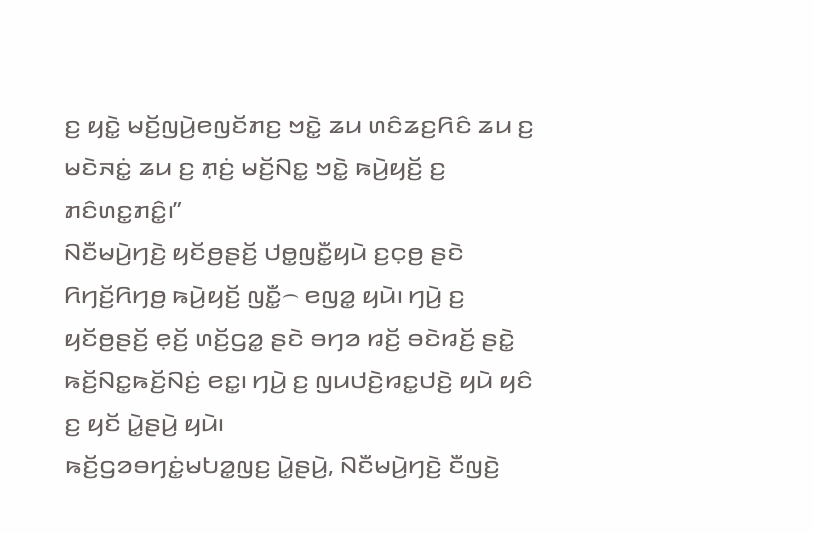ꤢ꤬ ꤟꤢꤧ꤭ ꤗꤢꤩ꤬ꤜꤣꤧ꤬ꤕꤜꤢꤩꤊꤢ꤬ ꤠꤢꤧ꤭ ꤘꤣ ꤛꤢꤨꤘꤢ꤬ꤖꤢꤨ ꤘꤣ ꤢ꤬ ꤗꤢꤧꤏꤢꤦ꤭ ꤘꤣ ꤢ꤬ ꤊ꤫ꤢꤦ꤬ ꤗꤢꤩ꤬ꤡꤢ꤭ ꤠꤢꤧ꤭ ꤒꤣꤧ꤬ꤟꤢꤩ꤬ ꤢ꤬ ꤊꤢꤨꤛꤢ꤭ꤊꤢꤨ꤭꤯”
ꤡꤢꤪꤗꤣꤧ꤬ꤚꤢꤧ꤬ ꤟꤢꤩꤥ꤬ꤔꤢꤩ꤬ ꤓꤥ꤭ꤜꤢꤪ꤭ꤟꤣꤧ ꤢ꤬ꤍ꤫ꤥ꤬ ꤔꤢꤧ ꤖꤚꤢꤩ꤬ꤖꤚꤥ꤬ ꤒꤣꤧ꤬ꤟꤢꤩ꤬ ꤜꤢꤪ꤭꤮ ꤕꤜꤤ꤭ ꤟꤣꤧ꤯ ꤚꤣꤧ꤬ ꤢ꤬ ꤟꤢꤩꤥ꤬ꤔꤢꤩ꤬ ꤕ꤫ꤢꤩ꤬ ꤛꤢꤩ꤬ꤞꤤ꤭ ꤔꤢꤧ ꤋꤚꤤ ꤙꤢꤩ꤬ ꤋꤢꤧꤙꤢꤩ꤬ ꤔꤢꤧ꤭ ꤒꤢꤩ꤬ꤡꤢ꤭ꤒꤢꤩ꤬ꤡꤢꤦ꤬ ꤕꤢ꤭꤯ ꤚꤣꤧ꤬ ꤢ꤬ ꤜꤣꤓꤢꤧ꤬ꤙꤢ꤭ꤓꤢꤧ꤬ ꤟꤣꤧ ꤟꤢꤨ ꤢ꤬ ꤟꤢꤩ ꤣꤧ꤭ꤔꤣꤧ꤬ ꤟꤣꤧ꤯
ꤒꤢꤩ꤬ꤞꤤꤋꤚꤢꤦ꤭ꤗꤝꤤ꤭ꤜꤢ꤬ ꤣꤧ꤭ꤔꤣꤧ꤬, ꤡꤢꤪꤗꤣꤧ꤬ꤚꤢꤧ꤬ ꤢꤪꤜꤢꤧ꤬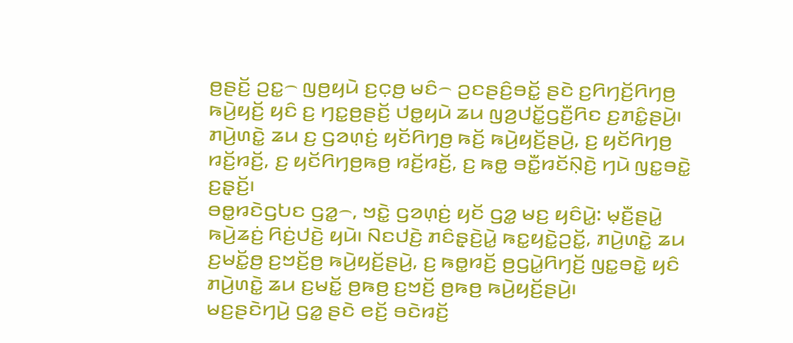ꤥ꤬ꤔꤢꤩ꤬ ꤑꤢ꤭꤮ ꤜꤥ꤬ꤟꤣꤧ ꤢ꤬ꤍ꤫ꤥ꤬ ꤗꤢꤨ꤮ ꤑꤢꤔꤢꤨ꤬ꤋꤢꤩ꤭ ꤔꤢꤧ ꤢ꤬ꤖꤚꤢꤩ꤬ꤖꤚꤥ꤬ ꤒꤣꤧ꤬ꤟꤢꤩ꤬ ꤟꤢꤨ ꤢ꤬ ꤚꤢ꤭ꤥ꤬ꤔꤢꤩ꤬ ꤓꤥ꤭ꤟꤣꤧ ꤘꤣ ꤜꤤ꤬ꤓꤢꤩ꤭ꤞꤢꤪ꤬ꤖꤢ ꤢ꤬ꤊꤢꤨ꤭ꤔꤣꤧ꤬꤯
ꤊꤣꤧ꤬ꤛꤢꤧ꤭ ꤘꤣ ꤢ꤬ ꤞꤤꤛ꤫ꤢꤦ꤬ ꤟꤢꤩꤖꤚꤥ꤬ ꤒꤢꤩ꤬ ꤒꤣꤧ꤬ꤟꤢꤩ꤬ꤔꤣꤧ꤬, ꤢ꤬ ꤟꤢꤩꤖꤚꤥ꤬ ꤙꤢꤩ꤬ꤙꤢꤩ꤬, ꤢ꤬ ꤟꤢꤩꤖꤚꤥ꤬ꤒꤥ꤬ ꤙꤢꤩ꤬ꤙꤢꤩ꤬, ꤢ꤬ ꤒꤥ꤭ ꤋꤢꤪ꤭ꤙꤢꤩꤡ꤫ꤢꤧ꤬ ꤚꤣꤧ ꤜꤢ꤭ꤋꤢꤧ꤭ ꤢ꤬ꤔ꤫ꤢꤩ꤬꤯
ꤋꤥ꤭ꤙꤢꤧꤞꤝꤢ ꤞꤤ꤭꤮, ꤠꤢꤧ꤭ ꤞꤤꤛ꤫ꤢꤦ꤬ ꤟꤢꤩ ꤞꤤ꤭ ꤗꤢ꤬ ꤟꤢꤨꤣꤧ꤭: ꤗ꤫ꤢꤪ꤬ꤔꤣꤧ꤭ ꤒꤣꤧ꤬ꤘꤢꤦ꤬ ꤖꤢꤦ꤬ꤓꤢꤧ꤬ ꤟꤣꤧ꤯ ꤡꤢꤓꤢꤧ꤬ ꤊꤢꤨꤔ꤫ꤢꤧ꤬ꤣꤧ꤭ ꤒꤢ꤭ꤟꤢꤧ꤭ꤑꤢꤩ꤭, ꤊꤣꤧ꤬ꤛꤢꤧ꤭ ꤘꤣ ꤢ꤬ꤗꤢꤩ꤭ꤥ꤬ ꤢ꤬ꤠꤢꤩ꤬ꤥ꤬ ꤒꤣꤧ꤬ꤟꤢꤩ꤬ꤔꤣꤧ꤬, ꤢ꤬ ꤒꤥ꤭ꤙꤢꤩ꤬ ꤥ꤬ꤞꤣꤧ꤭ꤖꤚꤢꤩ꤬ ꤜꤢ꤭ꤋꤢꤧ꤭ ꤟꤢꤨ ꤊꤣꤧ꤬ꤛꤢꤧ꤭ ꤘꤣ ꤢ꤬ꤗꤢꤩ꤭ ꤥ꤬ꤒꤥ꤬ ꤢ꤬ꤠꤢꤩ꤬ ꤥ꤬ꤒꤥ꤬ ꤒꤣꤧ꤬ꤟꤢꤩ꤬ꤔꤣꤧ꤬꤯
ꤗꤢ꤬ꤔꤢꤧꤚꤣꤧ꤬ ꤞꤤ꤭ ꤔꤢꤧ ꤕꤢꤩ꤬ ꤋꤢꤧꤙꤢꤩ꤬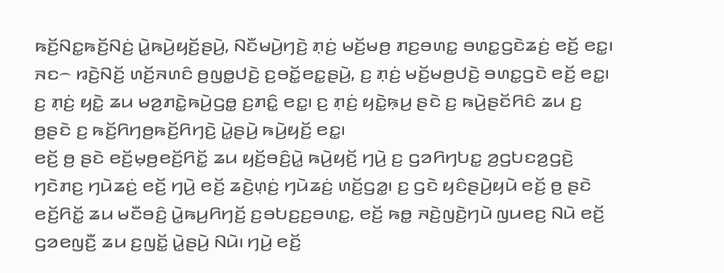ꤒꤢꤩ꤬ꤡꤢ꤭ꤒꤢꤩ꤬ꤡꤢꤦ꤬ ꤣꤧ꤭ꤒꤣꤧ꤬ꤟꤢꤩ꤬ꤔꤣꤧ꤬, ꤡꤢꤪꤗꤣꤧ꤬ꤚꤢꤧ꤬ ꤊ꤫ꤢꤦ꤬ ꤗꤢꤩ꤬ꤗꤥ꤬ ꤊꤢ꤬ꤋꤛꤢ꤭ ꤋꤛꤢ꤭ꤞꤢꤧꤘꤢꤦ꤬ ꤕꤢꤩ꤬ ꤕꤢ꤭꤯ ꤏꤢ꤮ ꤙꤢꤧ꤬ꤡꤢꤩ꤬ ꤛꤢꤩ꤬ꤏꤛꤢꤨ ꤥ꤬ꤜꤥ꤭ꤓꤢꤧ꤬ ꤢ꤬ꤋꤢꤩ꤭ꤕꤢ꤭ꤔꤣꤧ꤬, ꤢ꤬ ꤊ꤫ꤢꤦ꤬ ꤗꤢꤩ꤬ꤗꤥ꤬ꤓꤢꤧ꤬ ꤋꤛꤢ꤭ꤞꤢꤧ ꤕꤢꤩ꤬ ꤕꤢ꤭꤯ ꤢ꤬ ꤊ꤫ꤢꤦ꤬ ꤟꤢꤧ꤭ ꤘꤣ ꤗꤤ꤬ꤊꤢꤧ꤭ꤒꤣꤧ꤬ꤞꤥ꤭ ꤢ꤬ꤊꤢꤨ꤭ ꤕꤢ꤭꤯ ꤢ꤬ ꤊ꤫ꤢꤦ꤬ ꤟꤢꤧ꤭ꤒ꤫ꤣ꤬ ꤔꤢꤧ ꤢ꤬ ꤒꤣꤧ꤬ꤔꤢꤩꤖꤢꤨ ꤘꤣ ꤢ꤬ ꤥ꤬ꤔꤢꤧ ꤢ꤬ ꤒꤢꤩ꤬ꤖꤚꤥ꤬ꤒꤢꤩ꤬ꤖꤚꤢꤧ꤬ ꤣꤧ꤭ꤔꤣꤧ꤬ ꤒꤣꤧ꤬ꤟꤢꤩ꤬ ꤕꤢ꤭꤯
ꤕꤢꤩ꤬ ꤥ꤬ ꤔꤢꤧ ꤕꤢꤩ꤬ꤗ꤫ꤥ꤬ꤕꤢꤩ꤬ꤖꤢꤩ꤭ ꤘꤣ ꤟꤢꤩ꤬ꤋꤢꤨ꤬ꤣꤧ꤭ ꤒꤣꤧ꤬ꤟꤢꤩ꤬ ꤚꤣꤧ꤬ ꤢ꤬ ꤞꤤꤖꤚꤝꤢ꤭ ꤤ꤬ꤞꤝꤢꤤ꤬ꤞꤢꤧ꤬ ꤚꤢꤧꤊꤢ꤬ ꤚꤣꤧꤘꤢꤦ꤬ ꤕꤢꤩ꤬ ꤚꤣꤧ꤬ ꤕꤢꤩ꤬ ꤘꤢꤧ꤬ꤛ꤫ꤢꤦ꤬ ꤚꤣꤧꤘꤢꤦ꤬ ꤛꤢꤩ꤬ꤞꤤ꤭꤯ ꤢ꤬ ꤞꤢꤧ ꤟꤢꤨꤔꤣꤧ꤬ꤟꤣꤧ ꤕꤢꤩ꤬ ꤥ꤬ ꤔꤢꤧ ꤕꤢꤩ꤬ꤖꤢꤩ꤭ ꤘꤣ ꤗꤢꤪꤋꤢꤨ꤬ ꤣꤧ꤭ꤒꤣ꤬ꤖꤚꤢꤩ꤬ ꤢ꤬ꤋꤝꤢ꤬ꤢ꤬ꤋꤛꤢ꤭, ꤕꤢꤩ꤬ ꤒꤥ꤭ ꤏꤢꤧ꤬ꤜꤢꤧ꤬ꤚꤣꤧ ꤜꤣꤕꤢ꤬ ꤡꤣꤧ ꤕꤢꤩ꤬ ꤞꤤꤕꤜꤢꤪ꤬ ꤘꤣ ꤢ꤬ꤜꤢꤩ꤭ ꤣꤧ꤭ꤔꤣꤧ꤬ ꤡꤣꤧ꤯ ꤚꤣꤧ꤬ ꤕꤢꤩ꤬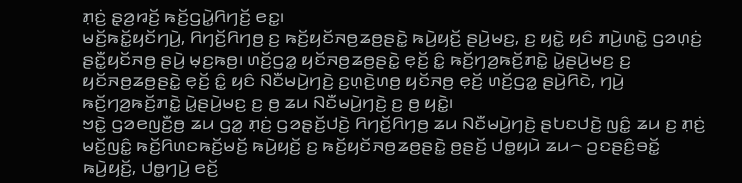ꤊ꤫ꤢꤦ꤬ ꤔ꤫ꤤ꤬ꤙꤢꤩ꤬ ꤒꤢꤩ꤬ꤞꤣꤧ꤭ꤖꤚꤢꤩ꤬ ꤕꤢ꤭꤯
ꤗꤢꤩ꤬ꤒꤢꤩ꤭ꤟꤢꤩꤚꤣꤧ꤬, ꤖꤚꤢꤩ꤬ꤖꤚꤥ꤬ ꤢ꤬ ꤒꤢꤩ꤬ꤟꤢꤩꤏꤥ꤬ꤘꤥ꤬ꤔꤢꤧ꤭ ꤒꤣꤧ꤬ꤟꤢꤩ꤬ ꤔꤣꤧ꤬ꤗꤢ꤬, ꤢ꤬ ꤟꤢꤧ꤭ ꤟꤢꤨ ꤊꤣꤧ꤬ꤛꤢꤧ꤭ ꤞꤤꤛ꤫ꤢꤦ꤬ ꤔꤢꤪ꤭ꤟꤢꤩꤏꤥ꤬ ꤔꤣꤧ꤬ ꤗ꤫ꤢ꤬ꤒꤥ꤬꤯ ꤛꤢꤩ꤬ꤞꤤ꤭ ꤟꤢꤩꤏꤥ꤬ꤘꤥ꤬ꤔꤢꤧ꤭ ꤕ꤫ꤢꤩ꤬ ꤢꤨ꤭ ꤒꤢꤩ꤬ꤚꤤ꤬ꤒꤢꤩ꤬ꤊꤢꤧ꤭ ꤣꤧ꤭ꤔꤣꤧ꤬ꤗꤢ꤬ ꤢ꤬ ꤟꤢꤩꤏꤥ꤬ꤘꤥ꤬ꤔꤢꤧ꤭ ꤕ꤫ꤢꤩ꤬ ꤢꤨ꤭ ꤟꤢꤨ ꤡꤢꤪꤗꤣꤧ꤬ꤚꤢꤧ꤬ ꤢ꤬ꤛ꤫ꤢꤧ꤬ꤛꤥ꤬ ꤟꤢꤩꤏꤥ꤬ ꤕ꤫ꤢꤩ꤬ ꤛꤢꤩ꤬ꤞꤤ꤭ ꤔꤣꤧ꤬ꤖꤢꤧ, ꤚꤣꤧ꤬ ꤒꤢꤩ꤬ꤚꤤ꤬ꤒꤢꤩ꤬ꤊꤢꤧ꤭ ꤣꤧ꤭ꤔꤣꤧ꤬ꤗꤢ꤬ ꤢ꤬ ꤥ꤬ ꤘꤣ ꤡꤢꤪꤗꤣꤧ꤬ꤚꤢꤧ꤬ ꤢ꤬ ꤥ꤬ ꤟꤢꤧ꤭꤯
ꤠꤢꤧ꤭ ꤞꤤꤕꤜꤢꤪ꤬ꤥ꤬ ꤘꤣ ꤞꤤ꤭ ꤊ꤫ꤢꤦ꤬ ꤞꤤꤔ꤫ꤢꤩ꤬ꤓꤢꤧ꤬ ꤖꤚꤢꤩ꤬ꤖꤚꤥ꤬ ꤘꤣ ꤡꤢꤪꤗꤣꤧ꤬ꤚꤢꤧ꤬ ꤔꤝꤢꤓꤢꤧ꤬ ꤜꤢꤨ꤭ ꤘꤣ ꤢ꤬ ꤊ꤫ꤢꤦ꤬ ꤗꤢꤩ꤬ꤜꤢꤨ꤭ ꤒꤢꤩ꤬ꤖꤛꤢꤒꤢꤩ꤬ꤗꤢꤩ꤬ ꤒꤣꤧ꤬ꤟꤢꤩ꤬ ꤢ꤬ ꤒꤢꤩ꤬ꤟꤢꤩꤏꤥ꤬ꤘꤥ꤬ꤔꤢꤧ꤭ ꤥ꤬ꤔꤢꤩ꤬ ꤓꤥ꤭ꤟꤣꤧ ꤘꤣ꤮ ꤑꤢꤔꤢꤨ꤬ꤋꤢꤩ꤭ ꤒꤣꤧ꤬ꤟꤢꤩ꤬, ꤓꤥ꤭ꤚꤣꤧ꤬ ꤕꤢꤩ꤬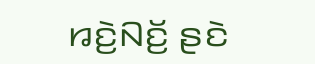ꤙꤢꤧ꤬ꤡꤢꤩ꤬ ꤔꤢꤧ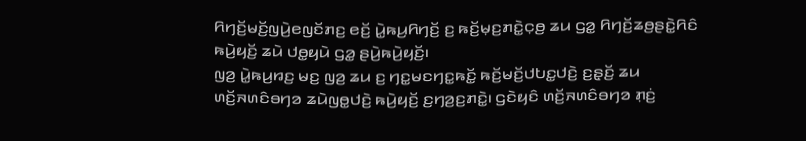ꤖꤚꤢꤩ꤬ꤗꤢꤩ꤬ꤜꤣꤧ꤬ꤕꤜꤢꤩꤊꤢ꤬ ꤕꤢꤩ꤬ ꤣꤧ꤭ꤒꤣ꤬ꤖꤚꤢꤩ꤬ ꤢ꤬ ꤒꤢꤩ꤬ꤗ꤫ꤢ꤬ꤊꤢꤧ꤭ꤍ꤫ꤥ꤬ ꤘꤣ ꤞꤤ꤭ ꤖꤚꤢꤩ꤬ꤘꤥ꤬ꤔꤢꤧ꤭ꤖꤢꤨ ꤒꤣꤧ꤬ꤟꤢꤩ꤬ ꤘꤣꤧ ꤓꤥ꤭ꤟꤣꤧ ꤞꤤ꤭ ꤔꤣꤧ꤬ꤒꤣꤧ꤬ꤟꤢꤩ꤬꤯
ꤜꤤ꤬ ꤣꤧ꤭ꤒꤣ꤬ꤙꤢ꤬ ꤗꤢ꤬ ꤜꤤ꤬ ꤘꤣ ꤢ꤬ ꤚꤢ꤭ꤗꤢꤚꤢ꤭ꤒꤢꤩ꤭ ꤒꤢꤩ꤬ꤗꤢꤩ꤬ꤓꤝꤢ꤭ꤓꤢꤧ꤬ ꤢ꤬ꤔ꤫ꤢꤩ꤬ ꤘꤣ ꤛꤢꤩ꤬ꤏꤛꤢꤨꤋꤚꤤ ꤘꤣꤧꤜꤥ꤭ꤓꤢꤧ꤬ ꤒꤣꤧ꤬ꤟꤢꤩ꤬ ꤢ꤬ꤚꤤ꤬ꤢ꤬ꤊꤢꤧ꤭꤯ ꤞꤢꤧꤟꤢꤨ ꤛꤢꤩ꤬ꤏꤛꤢꤨꤋꤚꤤ ꤊ꤫ꤢꤦ꤬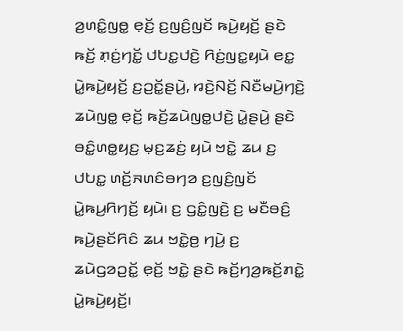ꤤ꤬ꤛꤢꤨ꤭ꤜꤥ꤭ ꤕ꤫ꤢꤩ꤬ ꤢ꤬ꤜꤢꤨ꤬ꤜꤢꤩ ꤒꤣꤧ꤬ꤟꤢꤩ꤬ ꤔꤢꤧ ꤒꤢꤩ꤬ ꤊ꤫ꤢꤦ꤬ꤚꤢꤩ꤭ ꤓꤝꤢ꤭ꤓꤢꤧ꤬ ꤖꤢꤦ꤬ꤜꤢ꤭ꤟꤣꤧ ꤕꤢ꤭ ꤣꤧ꤭ꤒꤣꤧ꤬ꤟꤢꤩ꤬ ꤢ꤬ꤑꤢꤩ꤭ꤔꤣꤧ꤬, ꤙꤢꤧ꤬ꤡꤢꤩ꤬ ꤡꤢꤪꤗꤣꤧ꤬ꤚꤢꤧ꤬ ꤘꤣꤧꤜꤥ꤭ ꤕ꤫ꤢꤩ꤬ ꤒꤢꤩ꤬ꤘꤣꤧꤜꤥ꤭ꤓꤢꤧ꤬ ꤣꤧ꤭ꤔꤣꤧ꤬ ꤔꤢꤧ ꤋꤢꤨ꤭ꤛꤥ꤭ꤟꤢ꤬ ꤗ꤫ꤢ꤬ꤘꤢꤦ꤬ ꤟꤣꤧ ꤠꤢꤧ꤭ ꤘꤣ ꤢ꤬ ꤓꤝꤢ꤭ ꤛꤢꤩ꤬ꤏꤛꤢꤨꤋꤚꤤ ꤢ꤬ꤜꤢꤨ꤬ꤜꤢꤩ ꤣꤧ꤭ꤒꤣ꤬ꤖꤚꤢꤩ꤬ ꤟꤣꤧ꤯ ꤢ꤬ ꤞꤢꤨ꤭ꤜꤢꤧ꤬ ꤢ꤬ ꤗꤢꤪꤋꤢꤨ꤬ ꤒꤣꤧ꤬ꤔꤢꤩꤖꤢꤨ ꤘꤣ ꤠꤢꤧ꤭ꤥ꤬ ꤚꤣꤧ꤬ ꤢ꤬ ꤘꤣꤧꤞꤤꤑꤢꤩ꤭ ꤕ꤫ꤢꤩ꤬ ꤠꤢꤧ꤭ ꤔꤢꤧ ꤒꤢꤩ꤬ꤚꤤ꤬ꤒꤢꤩ꤬ꤊꤢꤧ꤭ ꤣꤧ꤭ꤒꤣꤧ꤬ꤟꤢꤩ꤬꤯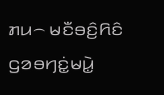ꤊꤣ꤮ ꤗꤢꤪꤋꤢꤨ꤬ꤖꤢꤨ ꤞꤤꤋꤚꤢꤦ꤭ꤗꤣꤧ꤭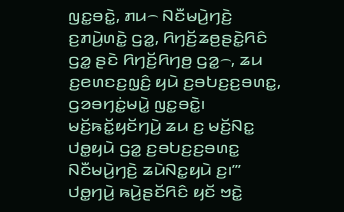ꤜꤢ꤭ꤋꤢꤧ꤭, ꤊꤣ꤮ ꤡꤢꤪꤗꤣꤧ꤬ꤚꤢꤧ꤬ ꤢ꤬ꤊꤣꤧ꤬ꤛꤢꤧ꤭ ꤞꤤ꤭, ꤖꤚꤢꤩ꤬ꤘꤥ꤬ꤔꤢꤧ꤭ꤖꤢꤨ ꤞꤤ꤭ ꤔꤢꤧ ꤖꤚꤢꤩ꤬ꤖꤚꤥ꤬ ꤞꤤ꤭꤮, ꤘꤣ ꤢ꤬ꤕꤛꤢꤢ꤬ꤜ꤫ꤢꤨ꤬ ꤟꤣꤧ ꤢ꤬ꤋꤝꤢ꤬ꤢ꤬ꤋꤛꤢ꤭, ꤞꤤꤋꤚꤢꤦ꤭ꤗꤣꤧ꤭ ꤜꤢ꤭ꤋꤢꤧ꤭꤯ ꤗꤢꤩ꤬ꤒꤢꤩ꤭ꤟꤢꤩꤚꤣꤧ꤬ ꤘꤣ ꤢ꤬ ꤗꤢꤩ꤬ꤡꤢ꤭ ꤓꤥ꤭ꤟꤣꤧ ꤞꤤ꤭ ꤢ꤬ꤋꤝꤢ꤬ꤢ꤬ꤋꤛꤢ꤭ ꤡꤢꤪꤗꤣꤧ꤬ꤚꤢꤧ꤬ ꤘꤣꤧꤡꤢ꤭ꤟꤣꤧ ꤢ꤬꤯’”
ꤓꤥ꤭ꤚꤣꤧ꤬ ꤒꤣꤧ꤬ꤔꤢꤩꤖꤢꤨ ꤟꤢꤩ ꤠꤢꤧ꤭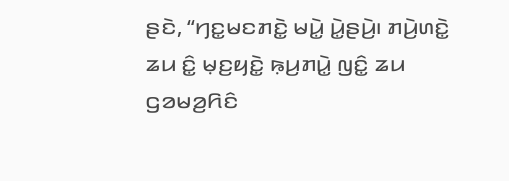ꤔꤢꤧ, “ꤚꤢ꤭ꤗꤢꤊꤢꤧ꤭ ꤗꤣꤧ꤭ ꤣꤧ꤭ꤔꤣꤧ꤬꤯ ꤊꤣꤧ꤬ꤛꤢꤧ꤭ ꤘꤣ ꤢꤨ꤭ ꤗ꤫ꤢ꤬ꤟꤢꤧ꤭ ꤒ꤫ꤣ꤬ꤊꤣꤧ꤭ ꤜꤢꤨ꤭ ꤘꤣ ꤞꤤꤗꤤ꤬ꤖꤢꤨ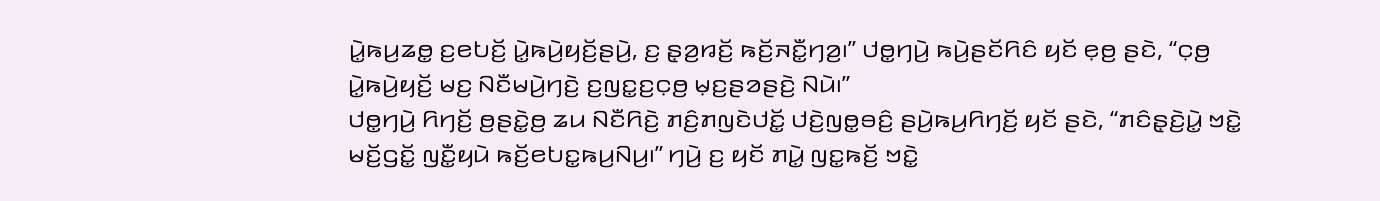ꤣꤧ꤭ꤒꤣ꤬ꤘꤥ꤭ ꤢ꤬ꤕꤝꤢꤩ꤬ ꤣꤧ꤭ꤒꤣꤧ꤬ꤟꤢꤩ꤬ꤔꤣꤧ꤬, ꤢ꤬ ꤔ꤫ꤤ꤬ꤙꤢꤩ꤬ ꤒꤢꤩ꤬ꤏꤢꤪ꤭ꤚꤤ꤬꤯” ꤓꤥ꤭ꤚꤣꤧ꤬ ꤒꤣꤧ꤬ꤔꤢꤩꤖꤢꤨ ꤟꤢꤩ ꤕ꤫ꤥ꤬ ꤔꤢꤧ, “ꤍ꤫ꤥ꤬ ꤣꤧ꤭ꤒꤣꤧ꤬ꤟꤢꤩ꤬ ꤗꤢ꤬ ꤡꤢꤪꤗꤣꤧ꤬ꤚꤢꤧ꤬ ꤢ꤬ꤜꤢ꤭ꤢ꤬ꤍ꤫ꤥ꤬ ꤗ꤫ꤢ꤬ꤔꤤꤔꤢꤧ꤬ ꤡꤣꤧ꤯”
ꤓꤥ꤭ꤚꤣꤧ꤬ ꤖꤚꤢꤩ꤬ ꤥ꤬ꤔꤢꤧ꤭ꤥ꤬ ꤘꤣ ꤡꤢꤪꤖꤢꤧ꤬ ꤊꤢꤨ꤬ꤊꤜꤢꤧꤓꤢꤩ꤭ ꤓꤢꤧ꤬ꤜꤥ꤭ꤋꤢꤨ꤬ ꤔꤣꤧ꤬ꤒꤣ꤬ꤖꤚꤢꤩ꤬ ꤟꤢꤩ ꤔꤢꤧ, “ꤊꤢꤨꤔ꤫ꤢꤧ꤬ꤣꤧ꤭ ꤠꤢꤧ꤭ ꤗꤢꤩ꤬ꤞꤢꤩ꤭ ꤜꤢꤪ꤭ꤟꤣꤧ ꤒꤢꤩ꤬ꤕꤝꤢ꤭ꤒꤣ꤬ꤡꤣ꤬꤯” ꤚꤣꤧ꤬ ꤢ꤬ ꤟꤢꤩ ꤊꤣꤧ꤭ ꤜꤢ꤭ꤒꤢꤩ꤬ ꤠꤢꤧ꤭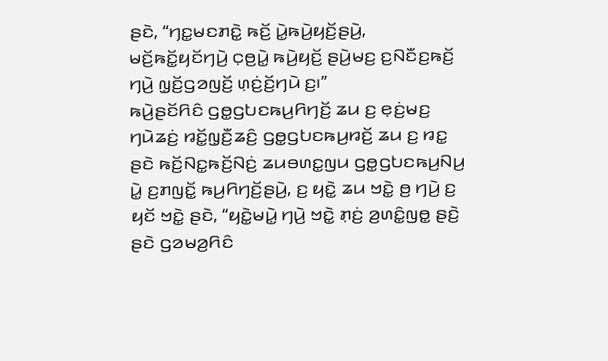ꤔꤢꤧ, “ꤚꤢ꤭ꤗꤢꤊꤢꤧ꤭ ꤒꤢꤩ꤬ ꤣꤧ꤭ꤒꤣꤧ꤬ꤟꤢꤩ꤬ꤔꤣꤧ꤬, ꤗꤢꤩ꤬ꤒꤢꤩ꤭ꤟꤢꤩꤚꤣꤧ꤬ ꤍ꤫ꤥ꤬ꤣꤧ꤭ ꤒꤣꤧ꤬ꤟꤢꤩ꤬ ꤔꤣꤧ꤬ꤗꤢ꤬ ꤢ꤬ꤡꤢꤪꤢ꤬ꤒꤢꤩ꤬ ꤚꤣꤧ꤬ ꤜ꤫ꤢꤩ꤬ꤞꤤꤜꤢꤩ꤬ ꤛ꤫ꤢꤦ꤬ꤢꤩ꤬ꤚꤣꤧ ꤢ꤬꤯”
ꤒꤣꤧ꤬ꤔꤢꤩꤖꤢꤨ ꤞꤥ꤭ꤞꤝꤢꤒꤣ꤬ꤖꤚꤢꤩ꤬ ꤘꤣ ꤢ꤬ ꤕ꤫ꤢꤦ꤬ꤗꤢ꤬ ꤚꤣꤧꤘꤢꤦ꤬ ꤙꤢꤩ꤭ꤜ꤫ꤢꤪ꤬ꤘꤢꤨ꤬ ꤞꤥ꤭ꤞꤝꤢꤒꤣ꤬ꤙꤢꤩ꤬ ꤘꤣ ꤢ꤬ ꤙꤢ꤭ ꤔꤢꤧ ꤒꤢꤩ꤬ꤡꤢ꤭ꤒꤢꤩ꤬ꤡꤢꤦ꤬ ꤘꤣꤋꤛꤢ꤭ꤜꤣ ꤞꤥ꤭ꤞꤝꤢꤒꤣ꤬ꤡꤣ꤬ ꤣꤧ꤭ ꤢ꤬ꤊꤜꤢꤩ꤭ ꤒꤣ꤬ꤖꤚꤢꤩ꤬ꤔꤣꤧ꤬, ꤢ꤬ ꤟꤢꤧ꤭ ꤘꤣ ꤠꤢꤧ꤭ ꤥ꤬ ꤚꤣꤧ꤬ ꤢ꤬ ꤟꤢꤩ ꤠꤢꤧ꤭ ꤔꤢꤧ, “ꤟꤢꤧ꤭ꤗꤣꤧ꤭ ꤚꤣꤧ꤬ ꤠꤢꤧ꤭ ꤊ꤫ꤢꤦ꤬ ꤤ꤬ꤛꤢꤨ꤭ꤜꤥ꤭ ꤔꤢꤧ꤬ ꤔꤢꤧ ꤞꤤꤗꤤ꤬ꤖꤢꤨ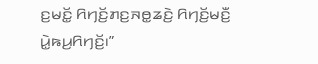ꤢ꤬ꤗꤢꤩ꤭ ꤖꤚꤢꤩ꤬ꤊꤢ꤬ꤏꤥ꤭ꤘꤢꤧ꤬ ꤖꤚꤢꤩ꤬ꤗꤢꤪ꤬ ꤣꤧ꤭ꤒꤣ꤬ꤖꤚꤢꤩ꤬꤯”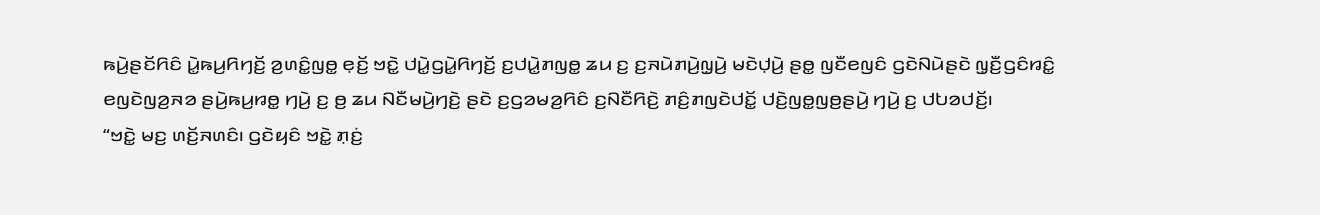ꤒꤣꤧ꤬ꤔꤢꤩꤖꤢꤨ ꤣꤧ꤭ꤒꤣ꤬ꤖꤚꤢꤩ꤬ ꤤ꤬ꤛꤢꤨ꤭ꤜꤥ꤭ ꤕ꤫ꤢꤩ꤬ ꤠꤢꤧ꤭ ꤓꤣꤧ꤭ꤞꤣꤧ꤭ꤖꤚꤢꤩ꤬ ꤢ꤬ꤓꤣꤧ꤭ꤊꤜꤥ꤭ ꤘꤣ ꤢ꤬ ꤢ꤬ꤏꤣꤧꤊꤣꤧ꤬ꤜ꤫ꤣꤧ꤬ ꤗꤢꤧꤓ꤫ꤣꤧ꤬ ꤔꤥ꤭ ꤜꤢꤪꤕꤜꤢꤨ ꤞꤢꤧꤡꤣꤧꤔꤢꤧ ꤜ꤫ꤢꤪ꤬ꤞꤢꤨꤙꤢꤨ꤭ ꤕꤜꤢꤧꤜꤤ꤬ꤏꤤ ꤔꤣꤧ꤬ꤒꤣ꤬ꤙꤥ꤭ ꤚꤣꤧ꤬ ꤢ꤬ ꤥ꤬ ꤘꤣ ꤡꤢꤪꤗꤣꤧ꤬ꤚꤢꤧ꤬ ꤔꤢꤧ ꤢ꤬ꤞꤤꤗꤤ꤬ꤖꤢꤨ ꤢ꤬ꤡꤢꤪꤖꤢꤧ꤬ ꤊꤢꤨ꤬ꤊꤜꤢꤧꤓꤢꤩ꤭ ꤓꤢꤧ꤬ꤜꤥ꤭ꤜꤥ꤬ꤔꤣꤧ꤬ ꤚꤣꤧ꤬ ꤢ꤬ ꤓꤝꤤꤓꤢꤩ꤬꤯
“ꤠꤢꤧ꤭ ꤗꤢ꤬ ꤛꤢꤩ꤬ꤏꤛꤢꤨ꤯ ꤞꤢꤧꤟꤢꤨ ꤠꤢꤧ꤭ ꤊ꤫ꤢꤦ꤬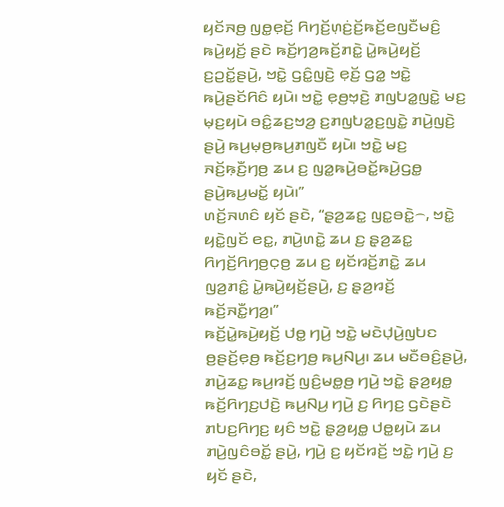ꤟꤢꤩꤏꤥ꤬ ꤜꤥ꤭ꤕ꤫ꤢꤩ꤬ ꤖꤚꤢꤩ꤬ꤛ꤫ꤢꤦ꤬ꤢꤩ꤬ꤒꤢꤩ꤬ꤕꤜꤢꤪꤗꤢꤨ꤬ ꤒꤣꤧ꤬ꤟꤢꤩ꤬ ꤔꤢꤧ ꤒꤢꤩ꤬ꤚꤤ꤬ꤒꤢꤩ꤬ꤊꤢꤧ꤭ ꤣꤧ꤭ꤒꤣꤧ꤬ꤟꤢꤩ꤬ ꤢ꤬ꤑꤢꤩ꤭ꤔꤣꤧ꤬, ꤠꤢꤧ꤭ ꤞꤢꤨ꤭ꤜꤢꤧ꤬ ꤕ꤫ꤢꤩ꤬ ꤞꤤ꤭ ꤠꤢꤧ꤭ ꤒꤣꤧ꤬ꤔꤢꤩꤖꤢꤨ ꤟꤣꤧ꤯ ꤠꤢꤧ꤭ ꤕ꤫ꤥ꤬ꤠ꤫ꤢꤧ꤬ ꤊꤜꤝꤤ꤭ꤜꤢꤧ꤭ ꤗꤢ꤬ ꤗ꤫ꤢ꤬ꤟꤣꤧ ꤋꤢꤨ꤭ꤘꤢ꤬ꤠꤤ꤬ ꤢ꤬ꤊꤜꤝꤤ꤭ꤢ꤬ꤜꤢꤧ꤭ ꤊꤣꤧ꤬ꤜꤢꤧ꤬ ꤔꤣꤧ꤬ ꤒꤣ꤬ꤗ꤫ꤥ꤬ꤒꤣ꤬ꤊꤜꤢꤪ ꤟꤣꤧ꤯ ꤠꤢꤧ꤭ ꤗꤢ꤬ ꤏꤢꤩ꤬ꤒ꤫ꤢꤪ꤬ꤚꤥ꤬ ꤘꤣ ꤢ꤬ ꤜꤤ꤭ꤒꤣꤧ꤬ꤋꤢꤩ꤭ꤒꤣꤧ꤬ꤞꤥ꤭ ꤔꤣꤧ꤬ꤒꤣ꤬ꤗꤢꤩ꤭ ꤟꤣꤧ꤯”
ꤛꤢꤩ꤬ꤏꤛꤢꤨ ꤟꤢꤩ ꤔꤢꤧ, “ꤔ꤫ꤤ꤬ꤘꤢ꤭ ꤜꤢ꤭ꤋꤢꤧ꤭꤮, ꤠꤢꤧ꤭ ꤟꤢꤧ꤭ꤜꤢꤩ ꤕꤢ꤭, ꤊꤣꤧ꤬ꤛꤢꤧ꤭ ꤘꤣ ꤢ꤬ ꤔ꤫ꤤ꤬ꤘꤢ꤭ ꤖꤚꤢꤩ꤬ꤖꤚꤥ꤬ꤍ꤫ꤥ꤬ ꤘꤣ ꤢ꤬ ꤟꤢꤩꤙꤢꤩ꤬ꤊꤢꤧ꤭ ꤘꤣ ꤜꤤ꤬ꤊꤢꤨ꤭ ꤣꤧ꤭ꤒꤣꤧ꤬ꤟꤢꤩ꤬ꤔꤣꤧ꤬, ꤢ꤬ ꤔ꤫ꤤ꤬ꤙꤢꤩ꤬ ꤒꤢꤩ꤬ꤏꤢꤪ꤭ꤚꤤ꤬꤯”
ꤒꤢꤩ꤬ꤣꤧ꤭ꤒꤣꤧ꤬ꤟꤢꤩ꤬ ꤓꤥ꤭ ꤚꤣꤧ꤬ ꤠꤢꤧ꤭ ꤗꤢꤧꤓ꤫ꤣꤧ꤬ꤜꤝꤢ ꤥ꤬ꤔꤢꤩ꤬ꤕ꤫ꤥ꤬ ꤒꤢꤩ꤬ꤢ꤬ꤚꤥ꤬ ꤒꤣ꤬ꤡꤣ꤬꤯ ꤘꤣ ꤗꤢꤪꤋꤢꤨ꤬ꤔꤣꤧ꤬, ꤊꤣꤧ꤬ꤘꤢ꤭ ꤒꤣ꤬ꤙꤢꤩ꤬ ꤜꤢꤨ꤬ꤗꤥ꤭ꤥ꤬ ꤚꤣꤧ꤬ ꤠꤢꤧ꤭ ꤔ꤫ꤤ꤬ꤟꤥ꤭ ꤒꤢꤩ꤬ꤖꤚꤢ꤬ꤓꤢꤧ꤬ ꤒꤣ꤬ꤡꤣ꤬ ꤚꤣꤧ꤬ ꤢ꤬ ꤖꤚꤢ꤬ ꤞꤢꤧꤔꤢꤧ ꤊꤝꤢ꤬ꤖꤚꤢ꤬ ꤟꤢꤨ ꤠꤢꤧ꤭ ꤔ꤫ꤤ꤬ꤟꤥ꤭ ꤓꤥ꤭ꤟꤣꤧ ꤘꤣ ꤊꤣꤧ꤬ꤜꤢꤨꤋꤢꤩ꤭ ꤔꤣꤧ꤬, ꤚꤣꤧ꤬ ꤢ꤬ ꤟꤢꤩꤙꤢꤩ꤬ ꤠꤢꤧ꤭ ꤚꤣꤧ꤬ ꤢ꤬ ꤟꤢꤩ ꤔꤢꤧ,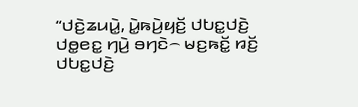“ꤓꤢꤧ꤬ꤘꤣꤣꤧ꤭, ꤣꤧ꤭ꤒꤣꤧ꤬ꤟꤢꤩ꤬ ꤓꤝꤢ꤭ꤓꤢꤧ꤬ ꤓꤥ꤭ꤕꤢ꤭ ꤚꤣꤧ꤬ ꤋꤚꤢꤧ꤮ ꤗꤢ꤬ꤒꤢꤩ꤭ ꤙꤢꤩ꤬ ꤓꤝꤢ꤭ꤓꤢꤧ꤬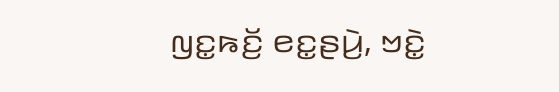ꤜꤢ꤭ꤒꤢꤩ꤬ ꤕꤢ꤭ꤔꤣꤧ꤬, ꤠꤢꤧ꤭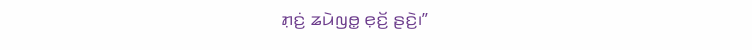ꤊ꤫ꤢꤦ꤬ ꤘꤣꤧꤜꤥ꤭ ꤕ꤫ꤢꤩ꤬ ꤔꤢꤧ꤬꤯”